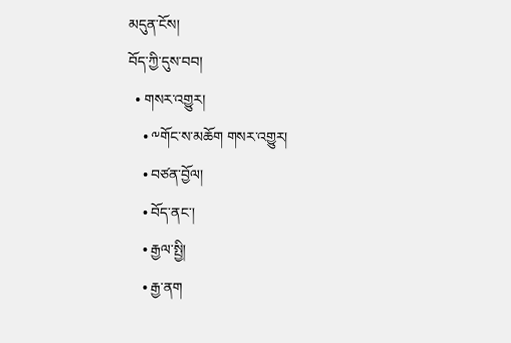མདུན་ངོས།
བོད་ཀྱི་དུས་བབ།
  • གསར་འགྱུར།
    • ༸གོང་ས་མཆོག གསར་འགྱུར།
    • བཙན་བྱོལ།
    • བོད་ནང་།
    • རྒྱལ་སྤྱི།
    • རྒྱ་ནག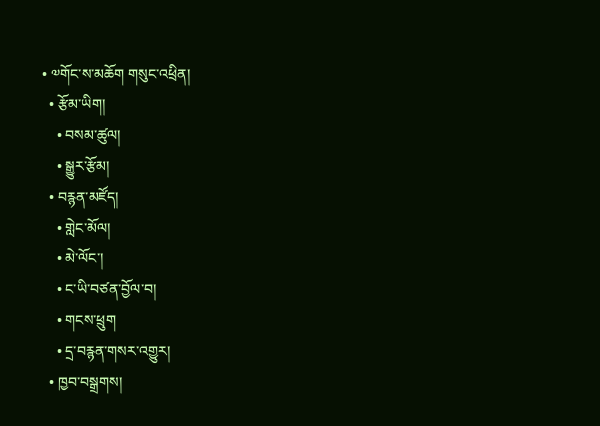• ༧གོང་ས་མཆོག གསུང་འཕྲིན།
  • རྩོམ་ཡིག།
    • བསམ་ཚུལ།
    • སྒྱུར་རྩོམ།
  • བརྙན་མཛོད།
    • གླེང་མོལ།
    • མེ་ལོང་།
    • ང་ཡི་བཙན་བྱོལ་བ།
    • གངས་ཕྲུག
    • དྲ་བརྙན་གསར་འགྱུར།
  • ཁྱབ་བསྒྲགས།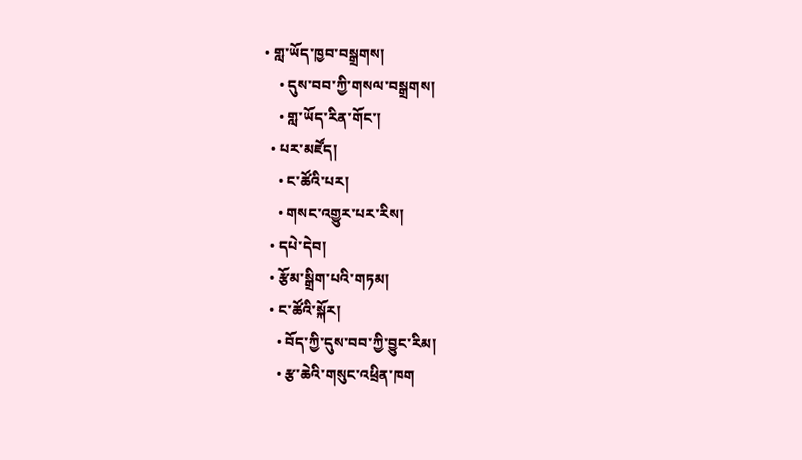• གླ་ཡོད་ཁྱབ་བསྒྲགས།
    • དུས་བབ་ཀྱི་གསལ་བསྒྲགས།
    • གླ་ཡོད་རིན་གོང་།
  • པར་མཛོད།
    • ང་ཚོའི་པར།
    • གསང་འགྱུར་པར་རིས།
  • དཔེ་དེབ།
  • རྩོམ་སྒྲིག་པའི་གཏམ།
  • ང་ཚོའི་སྐོར།
    • བོད་ཀྱི་དུས་བབ་ཀྱི་བྱུང་རིམ།
    • རྩ་ཆེའི་གསུང་འཕྲིན་ཁག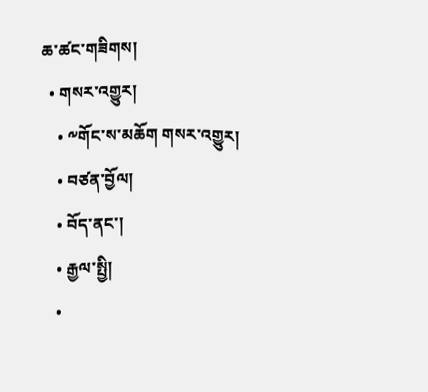ཆ་ཚང་གཟིགས།
  • གསར་འགྱུར།
    • ༸གོང་ས་མཆོག གསར་འགྱུར།
    • བཙན་བྱོལ།
    • བོད་ནང་།
    • རྒྱལ་སྤྱི།
    •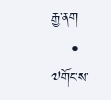རྒྱ་ནག
    • ༧གོང་ས་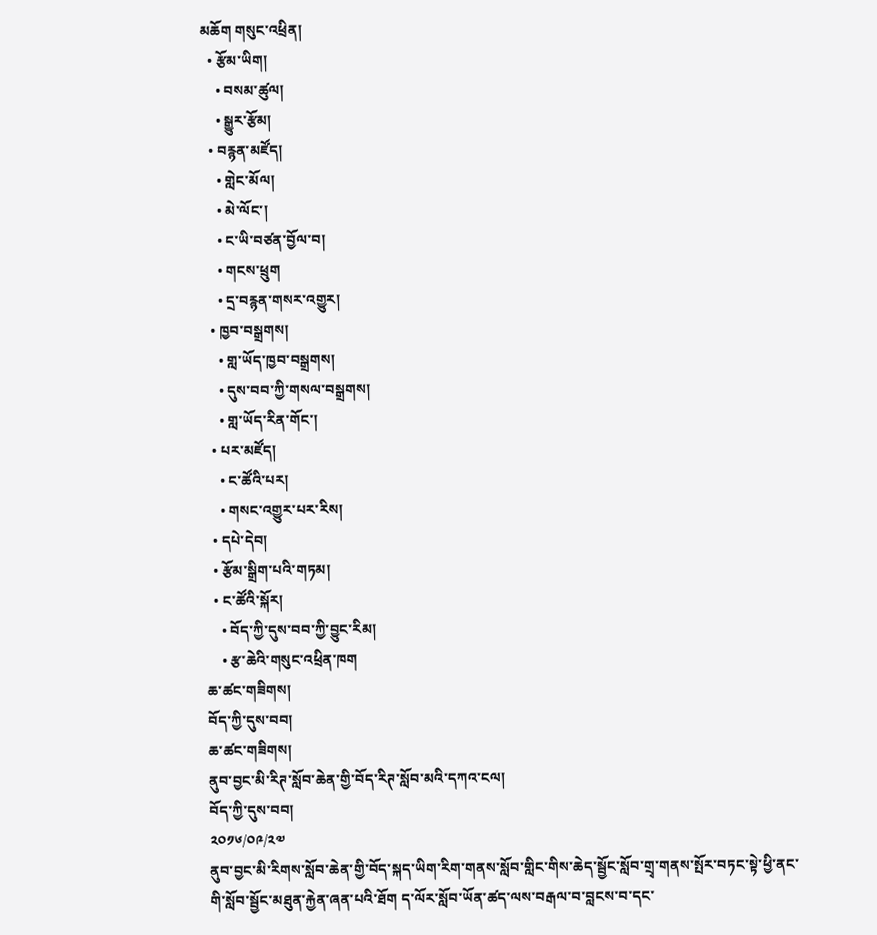མཆོག གསུང་འཕྲིན།
  • རྩོམ་ཡིག།
    • བསམ་ཚུལ།
    • སྒྱུར་རྩོམ།
  • བརྙན་མཛོད།
    • གླེང་མོལ།
    • མེ་ལོང་།
    • ང་ཡི་བཙན་བྱོལ་བ།
    • གངས་ཕྲུག
    • དྲ་བརྙན་གསར་འགྱུར།
  • ཁྱབ་བསྒྲགས།
    • གླ་ཡོད་ཁྱབ་བསྒྲགས།
    • དུས་བབ་ཀྱི་གསལ་བསྒྲགས།
    • གླ་ཡོད་རིན་གོང་།
  • པར་མཛོད།
    • ང་ཚོའི་པར།
    • གསང་འགྱུར་པར་རིས།
  • དཔེ་དེབ།
  • རྩོམ་སྒྲིག་པའི་གཏམ།
  • ང་ཚོའི་སྐོར།
    • བོད་ཀྱི་དུས་བབ་ཀྱི་བྱུང་རིམ།
    • རྩ་ཆེའི་གསུང་འཕྲིན་ཁག
ཆ་ཚང་གཟིགས།
བོད་ཀྱི་དུས་བབ།
ཆ་ཚང་གཟིགས།
ནུབ་བྱང་མི་རིཊ་སློབ་ཆེན་གྱི་བོད་རིཊ་སློབ་མའི་དཀའ་ངལ།
བོད་ཀྱི་དུས་བབ།
༢༠༡༦/༠༩/༢༧
ནུབ་བྱང་མི་རིགས་སློབ་ཆེན་གྱི་བོད་སྐད་ཡིག་རིག་གནས་སློབ་གླིང་གིས་ཆེད་སྦྱོང་སློབ་གྲྭ་གནས་སྤོར་བཏང་སྟེ་ཕྱི་ནང་གི་སློབ་སྦྱོང་མཐུན་རྐྱེན་ཞན་པའི་ཐོག ད་ལོར་སློབ་ཡོན་ཚད་ལས་བརྒལ་བ་བླངས་བ་དང་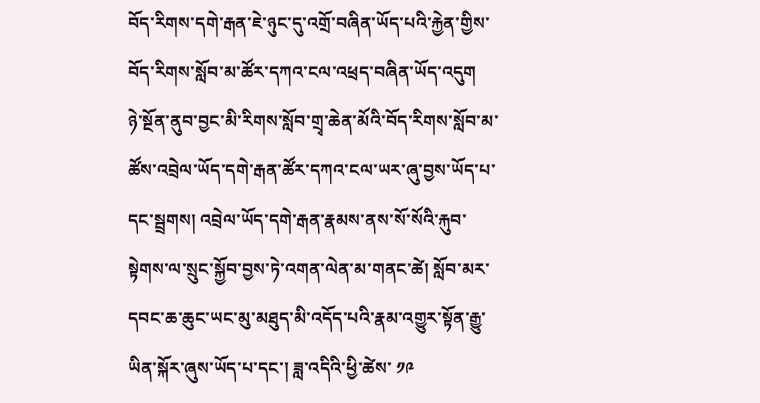བོད་རིགས་དགེ་རྒན་ཇེ་ཉུང་དུ་འགྲོ་བཞིན་ཡོད་པའི་རྐྱེན་གྱིས་བོད་རིགས་སློབ་མ་ཚོར་དཀའ་ངལ་འཕྲད་བཞིན་ཡོད་འདུག
ཉེ་སྔོན་ནུབ་བྱང་མི་རིགས་སློབ་གྲྭ་ཆེན་མོའི་བོད་རིགས་སློབ་མ་ཚོས་འབྲེལ་ཡོད་དགེ་རྒན་ཚོར་དཀའ་ངལ་ཡར་ཞུ་བྱས་ཡོད་པ་དང་སྦྲགས། འབྲེལ་ཡོད་དགེ་རྒན་རྣམས་ནས་སོ་སོའི་རྐུབ་སྟེགས་ལ་སྲུང་སྐྱོབ་བྱས་ཏེ་འགན་ལེན་མ་གནང་ཚེ། སློབ་མར་དབང་ཆ་ཆུང་ཡང་མུ་མཐུད་མི་འདོད་པའི་རྣམ་འགྱུར་སྟོན་རྒྱུ་ཡིན་སྐོར་ཞུས་ཡོད་པ་དང་། ཟླ་འདིའི་ཕྱི་ཚེས་ ༡༩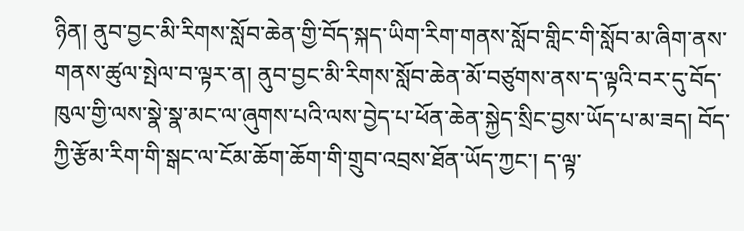ཉིན། ནུབ་བྱང་མི་རིགས་སློབ་ཆེན་གྱི་བོད་སྐད་ཡིག་རིག་གནས་སློབ་གླིང་གི་སློབ་མ་ཞིག་ནས་གནས་ཚུལ་སྤེལ་བ་ལྟར་ན། ནུབ་བྱང་མི་རིགས་སློབ་ཆེན་མོ་བཙུགས་ནས་ད་ལྟའི་བར་དུ་བོད་ཁུལ་གྱི་ལས་སྣེ་སྣ་མང་ལ་ཞུགས་པའི་ལས་བྱེད་པ་ཕོན་ཆེན་སྐྱེད་སྲིང་བྱས་ཡོད་པ་མ་ཟད། བོད་ཀྱི་རྩོམ་རིག་གི་སྒང་ལ་ངོམ་ཆོག་ཆོག་གི་གྲུབ་འབྲས་ཐོན་ཡོད་ཀྱང་། ད་ལྟ་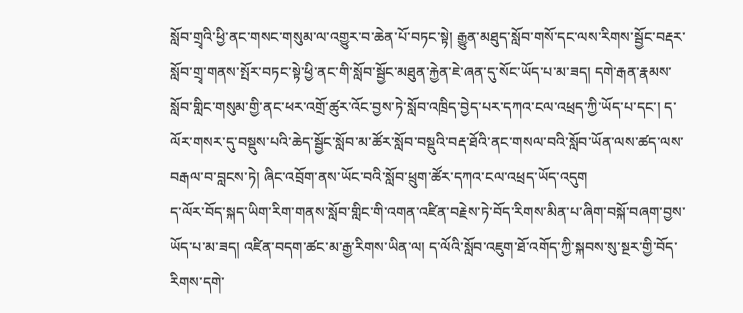སློབ་གྲྭའི་ཕྱི་ནང་གསང་གསུམ་ལ་འགྱུར་བ་ཆེན་པོ་བཏང་སྟེ། རྒྱུན་མཐུད་སློབ་གསོ་དང་ལས་རིགས་སྦྱོང་བརྡར་སློབ་གྲྭ་གནས་སྤོར་བཏང་སྟེ་ཕྱི་ནང་གི་སློབ་སྦྱོང་མཐུན་རྐྱེན་ཇེ་ཞན་དུ་སོང་ཡོད་པ་མ་ཟད། དགེ་རྒན་རྣམས་སློབ་གླིང་གསུམ་གྱི་ནང་ཕར་འགྲོ་ཚུར་འོང་བྱས་ཏེ་སློབ་འཁྲིད་བྱེད་པར་དཀའ་ངལ་འཕྲད་ཀྱི་ཡོད་པ་དང་། ད་ལོར་གསར་དུ་བསྡུས་པའི་ཆེད་སྦྱོང་སློབ་མ་ཚོར་སློབ་བསྡུའི་བརྡ་ཐོའི་ནང་གསལ་བའི་སློབ་ཡོན་ལས་ཚད་ལས་བརྒལ་བ་བླངས་ཏེ། ཞིང་འབྲོག་ནས་ཡོང་བའི་སློབ་ཕྲུག་ཚོར་དཀའ་ངལ་འཕྲད་ཡོད་འདུག
ད་ལོར་བོད་སྐད་ཡིག་རིག་གནས་སློབ་གླིང་གི་འགན་འཛིན་བརྗེས་ཏེ་བོད་རིགས་མིན་པ་ཞིག་བསྐོ་བཞག་བྱས་ཡོད་པ་མ་ཟད། འཛིན་བདག་ཚང་མ་རྒྱ་རིགས་ཡིན་ལ། ད་ལོའི་སློབ་འཇུག་ཐོ་འགོད་ཀྱི་སྐབས་སུ་སྔར་གྱི་བོད་རིགས་དགེ་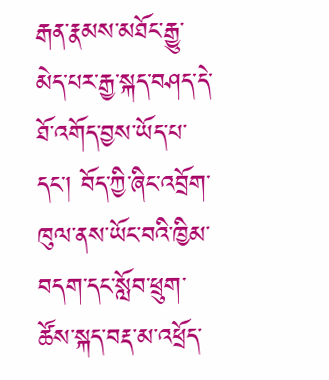རྒན་རྣམས་མཐོང་རྒྱུ་མེད་པར་རྒྱ་སྐད་བཤད་དེ་ཐོ་འགོད་བྱས་ཡོད་པ་དང་། བོད་ཀྱི་ཞིང་འབྲོག་ཁུལ་ནས་ཡོང་བའི་ཁྱིམ་བདག་དང་སློབ་ཕྲུག་ཚོས་སྐད་བརྡ་མ་འཕྲོད་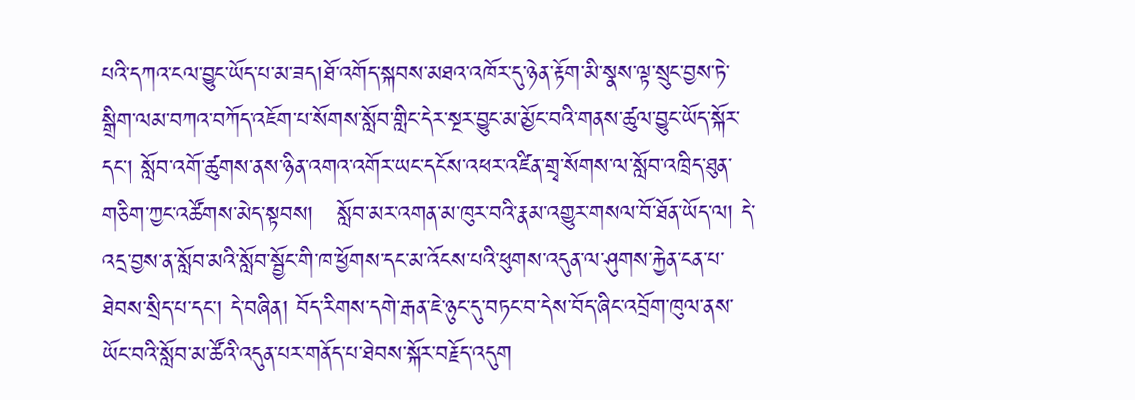པའི་དཀའ་ངལ་བྱུང་ཡོད་པ་མ་ཟད།ཐོ་འགོད་སྐབས་མཐའ་འཁོར་དུ་ཉེན་རྟོག་མི་སྣས་ལྟ་སྲུང་བྱས་ཏེ་སྒྲིག་ལམ་བཀའ་བཀོད་འཇོག་པ་སོགས་སློབ་གླིང་དེར་སྔར་བྱུང་མ་མྱོང་བའི་གནས་ཚུལ་བྱུང་ཡོད་སྐོར་དང་། སློབ་འགོ་ཚུགས་ནས་ཉིན་འགའ་འགོར་ཡང་དངོས་འཕར་འཛིན་གྲྭ་སོགས་ལ་སློབ་འཁྲིད་ཐུན་གཅིག་ཀྱང་འཚོགས་མེད་སྟབས།   སློབ་མར་འགན་མ་ཁུར་བའི་རྣམ་འགྱུར་གསལ་བོ་ཐོན་ཡོད་ལ། དེ་འདྲ་བྱས་ན་སློབ་མའི་སློབ་སྦྱོང་གི་ཁ་ཕྱོགས་དང་མ་འོངས་པའི་ཕུགས་འདུན་ལ་ཤུགས་རྐྱེན་ངན་པ་ཐེབས་སྲིད་པ་དང་། དེ་བཞིན། བོད་རིགས་དགེ་རྒན་ཇེ་ཉུང་དུ་བཏང་བ་དེས་བོད་ཞིང་འབྲོག་ཁུལ་ནས་ཡོང་བའི་སློབ་མ་ཚོའི་འདུན་པར་གནོད་པ་ཐེབས་སྐོར་བརྗོད་འདུག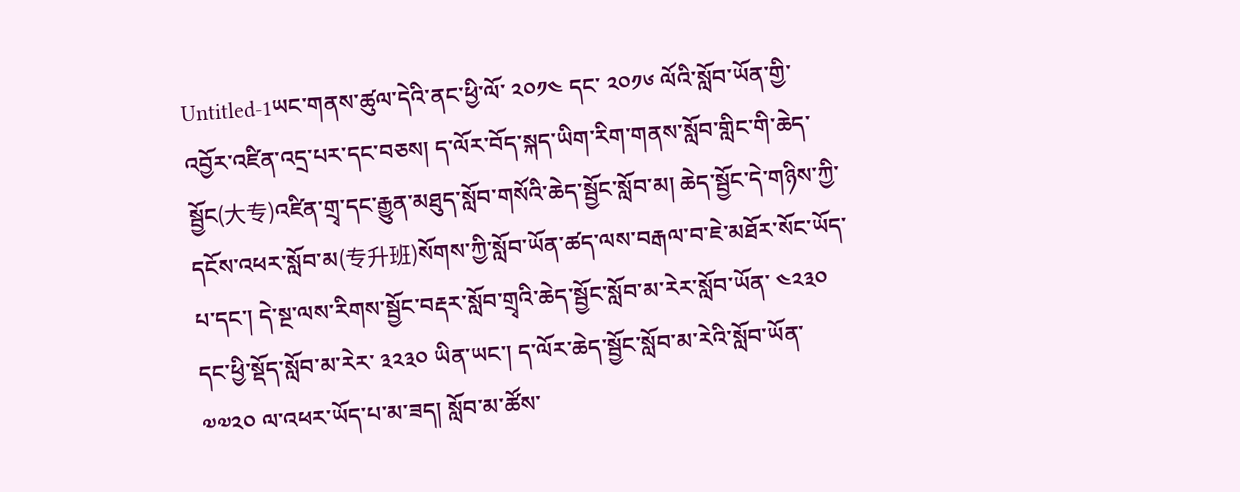Untitled-1ཡང་གནས་ཚུལ་དེའི་ནང་ཕྱི་ལོ་ ༢༠༡༤ དང་ ༢༠༡༦ ལོའི་སློབ་ཡོན་གྱི་འབྱོར་འཛིན་འདྲ་པར་དང་བཅས། ད་ལོར་བོད་སྐད་ཡིག་རིག་གནས་སློབ་གླིང་གི་ཆེད་སྦྱོང(大专)འཛིན་གྲྭ་དང་རྒྱུན་མཐུད་སློབ་གསོའི་ཆེད་སྦྱོང་སློབ་མ། ཆེད་སྦྱོང་དེ་གཉིས་ཀྱི་དངོས་འཕར་སློབ་མ(专升班)སོགས་ཀྱི་སློབ་ཡོན་ཚད་ལས་བརྒལ་བ་ཇེ་མཐོར་སོང་ཡོད་པ་དང་། དེ་སྔ་ལས་རིགས་སྦྱོང་བརྡར་སློབ་གྲྭའི་ཆེད་སྦྱོང་སློབ་མ་རེར་སློབ་ཡོན་ ༤༢༣༠ དང་ཕྱི་སྡོད་སློབ་མ་རེར་ ༣༢༣༠ ཡིན་ཡང་། ད་ལོར་ཆེད་སྦྱོང་སློབ་མ་རེའི་སློབ་ཡོན་ ༧༧༢༠ ལ་འཕར་ཡོད་པ་མ་ཟད། སློབ་མ་ཚོས་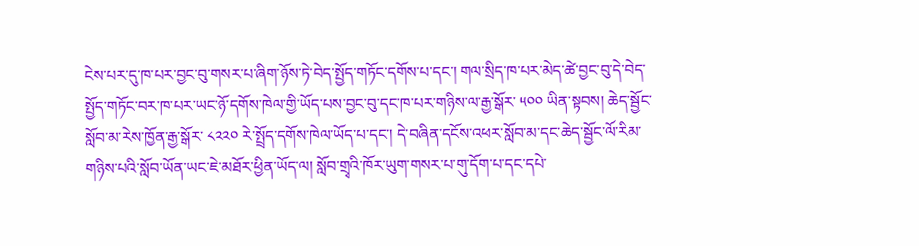ངེས་པར་དུ་ཁ་པར་བྱང་བུ་གསར་པ་ཞིག་ཉོས་ཏེ་བེད་སྤྱོད་གཏོང་དགོས་པ་དང་། གལ་སྲིད་ཁ་པར་མེད་ཚེ་བྱང་བུ་དེ་བེད་སྤྱོད་གཏོང་བར་ཁ་པར་ཡང་ཉོ་དགོས་ཁེལ་གྱི་ཡོད་པས་བྱང་བུ་དང་ཁ་པར་གཉིས་ལ་རྒྱ་སྒོར་ ༥༠༠ ཡིན་སྟབས། ཆེད་སྦྱོང་སློབ་མ་རེས་ཁྱོན་རྒྱ་སྒོར་ ༨༢༢༠ རེ་སྤྲོད་དགོས་ཁེལ་ཡོད་པ་དང་། དེ་བཞིན་དངོས་འཕར་སློབ་མ་དང་ཆེད་སྦྱོང་ལོ་རིམ་གཉིས་པའི་སློབ་ཡོན་ཡང་ཇེ་མཐོར་ཕྱིན་ཡོད་ལ། སློབ་གྲྭའི་ཁོར་ཡུག་གསར་པ་གུ་དོག་པ་དང་དཔེ་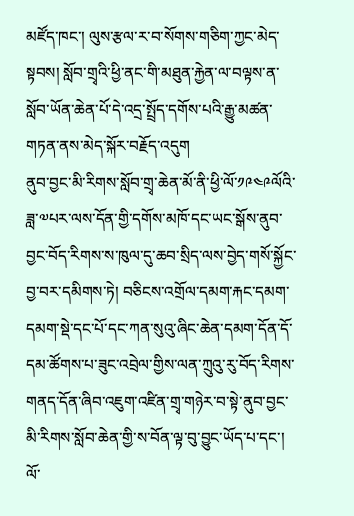མཛོད་ཁང་། ལུས་རྩལ་ར་བ་སོགས་གཅིག་ཀྱང་མེད་སྟབས། སློབ་གྲྭའི་ཕྱི་ནང་གི་མཐུན་རྐྱེན་ལ་བལྟས་ན་སློབ་ཡོན་ཆེན་པོ་དེ་འདྲ་སྤྲོད་དགོས་པའི་རྒྱུ་མཚན་གཏན་ནས་མེད་སྐོར་བརྗོད་འདུག
ནུབ་བྱང་མི་རིགས་སློབ་གྲྭ་ཆེན་མོ་ནི་ཕྱི་ལོ་༡༩༤༩ལོའི་ ཟླ་༧པར་ལས་དོན་གྱི་དགོས་མཁོ་དང་ཡང་སྒོས་ནུབ་བྱང་བོད་རིགས་ས་ཁུལ་དུ་ཆབ་སྲིད་ལས་བྱེད་གསོ་སྐྱོང་བྱ་བར་དམིགས་ཏེ། བཅིངས་འགྲོལ་དམག་རྐང་དམག་དམག་སྡེ་དང་པོ་དང་ཀན་སུའུ་ཞིང་ཆེན་དམག་དོན་དོ་དམ་ཚོགས་པ་ཟུང་འབྲེལ་གྱིས་ལན་ཀྲུའུ་རུ་བོད་རིགས་གནད་དོན་ཞིབ་འཇུག་འཛིན་གྲྭ་གཉེར་བ་སྟེ་ནུབ་བྱང་མི་རིགས་སློབ་ཆེན་གྱི་ས་བོན་ལྟ་བུ་བྱུང་ཡོད་པ་དང་། ལོ་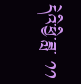དེའི་ཕྱི་ཟླ་ ༡༡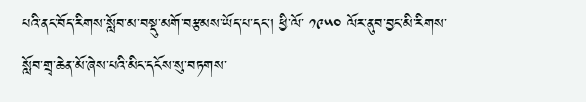པའི་ནང་བོད་རིགས་སློབ་མ་བསྡུ་མགོ་བརྩམས་ཡོད་པ་དང་། ཕྱི་ལོ་ ༡༩༥༠ ལོར་ནུབ་བྱང་མི་རིགས་སློབ་གྲྭ་ཆེན་མོ་ཞེས་པའི་མིང་དངོས་སུ་བཏགས་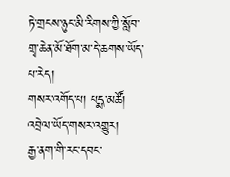ཏེ་གྲངས་ཉུང་མི་རིགས་ཀྱི་སློབ་གྲྭ་ཆེན་མོ་ཐོག་མ་དེ་ཆགས་ཡོད་པ་རེད།
གསར་འགོད་པ། པདྨ་མཚོ།
འབྲེལ་ཡོད་གསར་འགྱུར།
རྒྱ་ནག་གི་རང་དབང་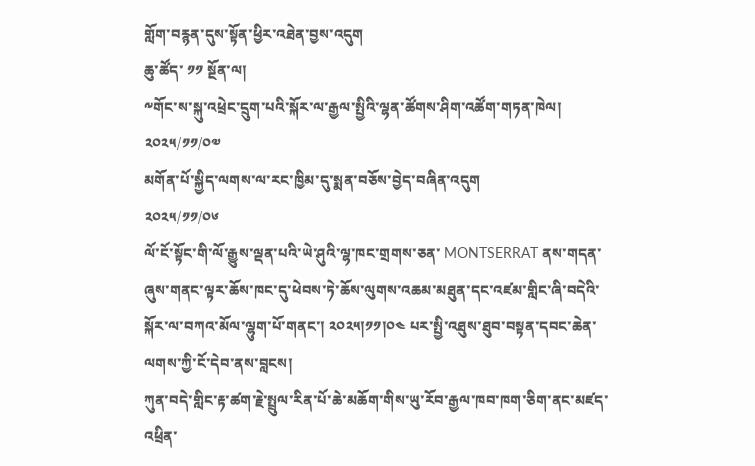གློག་བརྙན་དུས་སྟོན་ཕྱིར་འཐེན་བྱས་འདུག
ཆུ་ཚོད་ ༡༡ སྔོན་ལ།
༸གོང་ས་སྐུ་འཕྲེང་དྲུག་པའི་སྐོར་ལ་རྒྱལ་སྤྱིའི་ལྷན་ཚོགས་ཤིག་འཚོག་གཏན་ཁེལ།
༢༠༢༥/༡༡/༠༧
མགོན་པོ་སྐྱིད་ལགས་ལ་རང་ཁྱིམ་དུ་སྨན་བཅོས་བྱེད་བཞིན་འདུག
༢༠༢༥/༡༡/༠༦
ལོ་ངོ་སྟོང་གི་ལོ་རྒྱུས་ལྡན་པའི་ཡེ་ཤུའི་ལྷ་ཁང་གྲགས་ཅན་ MONTSERRAT ནས་གདན་ཞུས་གནང་ལྟར་ཆོས་ཁང་དུ་ཕེབས་ཏེ་ཆོས་ལུགས་འཆམ་མཐུན་དང་འཛམ་གླིང་ཞི་བདེའི་སྐོར་ལ་བཀའ་མོལ་ལྷུག་པོ་གནང་། ༢༠༢༥།༡༡།༠༤ པར་སྤྱི་འཐུས་ཐུབ་བསྟན་དབང་ཆེན་ལགས་ཀྱི་ངོ་དེབ་ནས་བླངས།
ཀུན་བདེ་གླིང་རྟ་ཚག་རྗེ་སྤྲུལ་རིན་པོ་ཆེ་མཆོག་གིས་ཡུ་རོབ་རྒྱལ་ཁབ་ཁག་ཅིག་ནང་མཛད་འཕྲིན་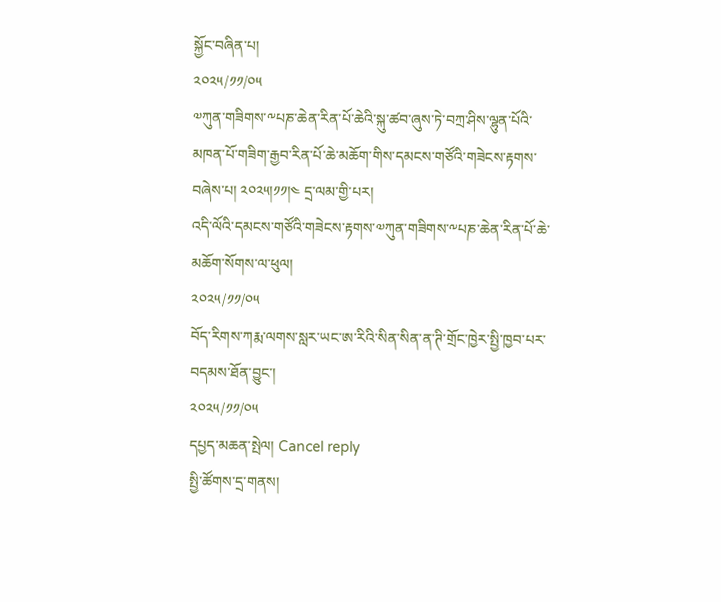སྐྱོང་བཞིན་པ།
༢༠༢༥/༡༡/༠༥
༧ཀུན་གཟིགས་༸པཎ་ཆེན་རིན་པོ་ཆེའི་སྐུ་ཚབ་ཞུས་ཏེ་བཀྲ་ཤིས་ལྷུན་པོའི་མཁན་པོ་གཟིག་རྒྱབ་རིན་པོ་ཆེ་མཆོག་གིས་དམངས་གཙོའི་གཟེངས་རྟགས་བཞེས་པ། ༢༠༢༥།༡༡།༤ དྲ་ལམ་གྱི་པར།
འདི་ལོའི་དམངས་གཙོའི་གཟེངས་རྟགས་༧ཀུན་གཟིགས་༸པཎ་ཆེན་རིན་པོ་ཆེ་མཆོག་སོགས་ལ་ཕུལ།
༢༠༢༥/༡༡/༠༥
བོད་རིགས་ཀརྨ་ལགས་སླར་ཡང་ཨ་རིའི་སིན་སིན་ན་ཊི་གྲོང་ཁྱེར་སྤྱི་ཁྱབ་པར་བདམས་ཐོན་བྱུང་།
༢༠༢༥/༡༡/༠༥
དཔྱད་མཆན་སྤེལ། Cancel reply
སྤྱི་ཚོགས་དྲ་གནས།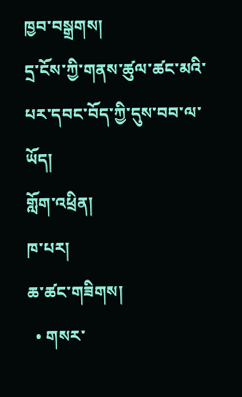ཁྱབ་བསྒྲགས།
དྲ་ངོས་ཀྱི་གནས་ཚུལ་ཚང་མའི་པར་དབང་བོད་ཀྱི་དུས་བབ་ལ་ཡོད།
གློག་འཕྲིན།
ཁ་པར།
ཆ་ཚང་གཟིགས།
  • གསར་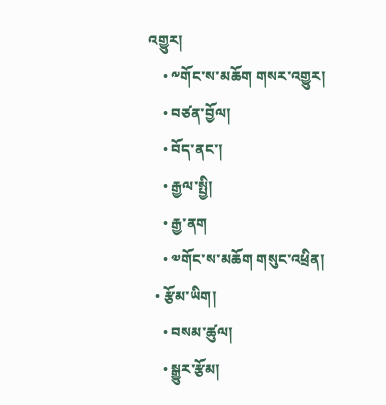འགྱུར།
    • ༸གོང་ས་མཆོག གསར་འགྱུར།
    • བཙན་བྱོལ།
    • བོད་ནང་།
    • རྒྱལ་སྤྱི།
    • རྒྱ་ནག
    • ༧གོང་ས་མཆོག གསུང་འཕྲིན།
  • རྩོམ་ཡིག།
    • བསམ་ཚུལ།
    • སྒྱུར་རྩོམ།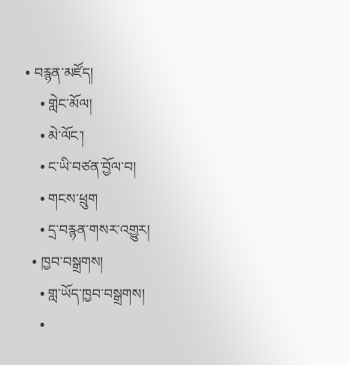• བརྙན་མཛོད།
    • གླེང་མོལ།
    • མེ་ལོང་།
    • ང་ཡི་བཙན་བྱོལ་བ།
    • གངས་ཕྲུག
    • དྲ་བརྙན་གསར་འགྱུར།
  • ཁྱབ་བསྒྲགས།
    • གླ་ཡོད་ཁྱབ་བསྒྲགས།
    •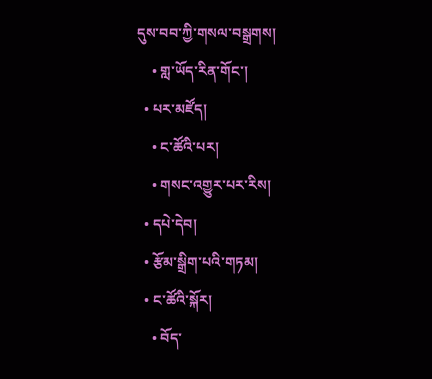དུས་བབ་ཀྱི་གསལ་བསྒྲགས།
    • གླ་ཡོད་རིན་གོང་།
  • པར་མཛོད།
    • ང་ཚོའི་པར།
    • གསང་འགྱུར་པར་རིས།
  • དཔེ་དེབ།
  • རྩོམ་སྒྲིག་པའི་གཏམ།
  • ང་ཚོའི་སྐོར།
    • བོད་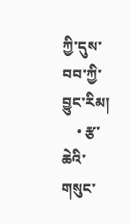ཀྱི་དུས་བབ་ཀྱི་བྱུང་རིམ།
    • རྩ་ཆེའི་གསུང་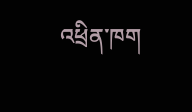འཕྲིན་ཁག